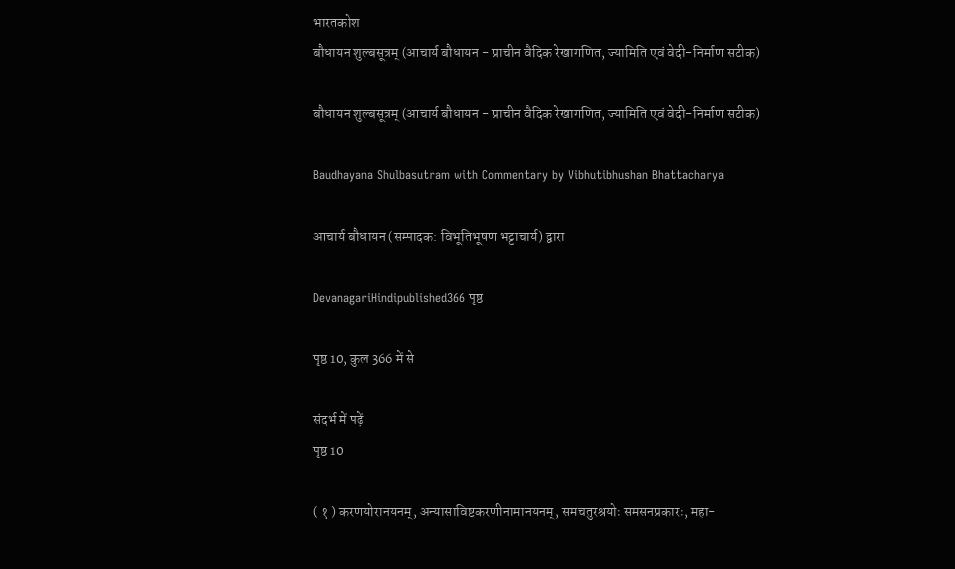भारतकोश
बौधायन शुल्बसूत्रम् (आचार्य बौधायन - प्राचीन वैदिक रेखागणित, ज्यामिति एवं वेदी-निर्माण सटीक)

बौधायन शुल्बसूत्रम् (आचार्य बौधायन - प्राचीन वैदिक रेखागणित, ज्यामिति एवं वेदी-निर्माण सटीक)

Baudhayana Shulbasutram with Commentary by Vibhutibhushan Bhattacharya

आचार्य बौधायन (सम्पादक: विभूतिभूषण भट्टाचार्य) द्वारा

DevanagariHindipublished366 पृष्ठ

पृष्ठ 10, कुल 366 में से

संदर्भ में पढ़ें
पृष्ठ 10

( १ ) करणयोरानयनम्, अन्यासाविष्टकरणीनामानयनम्, समचतुरश्रयोः समसनप्रकारः, महा-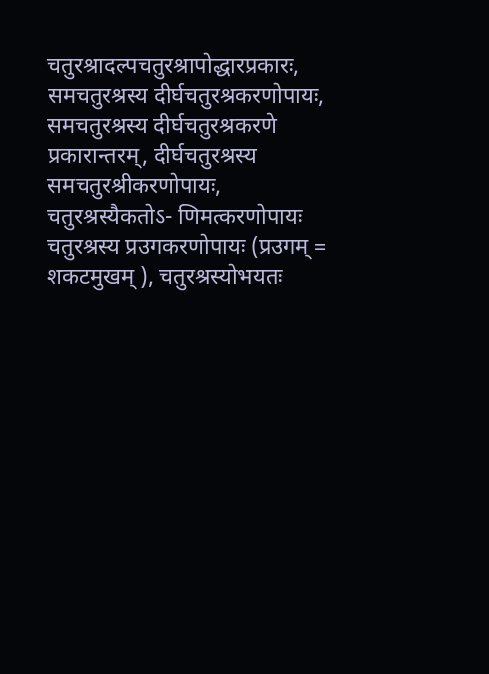चतुरश्रादल्पचतुरश्रापोद्धारप्रकारः, समचतुरश्रस्य दीर्घचतुरश्रकरणोपायः, समचतुरश्रस्य दीर्घचतुरश्रकरणे प्रकारान्तरम्, दीर्घचतुरश्रस्य समचतुरश्रीकरणोपायः, चतुरश्रस्यैकतोऽ- णिमत्करणोपायः चतुरश्रस्य प्रउगकरणोपायः (प्रउगम् = शकटमुखम् ), चतुरश्रस्योभयतः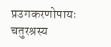प्रउगकरणोपायः चतुरश्रस्य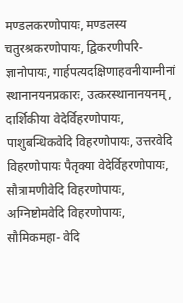मण्डलकरणोपायः, मण्डलस्य चतुरश्रकरणोपायः, द्विकरणीपरि- ज्ञानोपायः, गार्हपत्यदक्षिणाहवनीयाग्नीनां स्थानानयनप्रकारः, उत्करस्थानानयनम्, दार्शिकीया वेदेर्विहरणोपायः, पाशुबन्धिकवेदि विहरणोपायः, उत्तरवेदि विहरणोपायः पैतृक्या वेदेर्विहरणोपायः, सौत्रामणीवेदि विहरणोपायः, अग्निष्टोमवेदि विहरणोपायः, सौमिकमहा- वेदि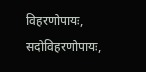विहरणोपायः, सदोविहरणोपायः,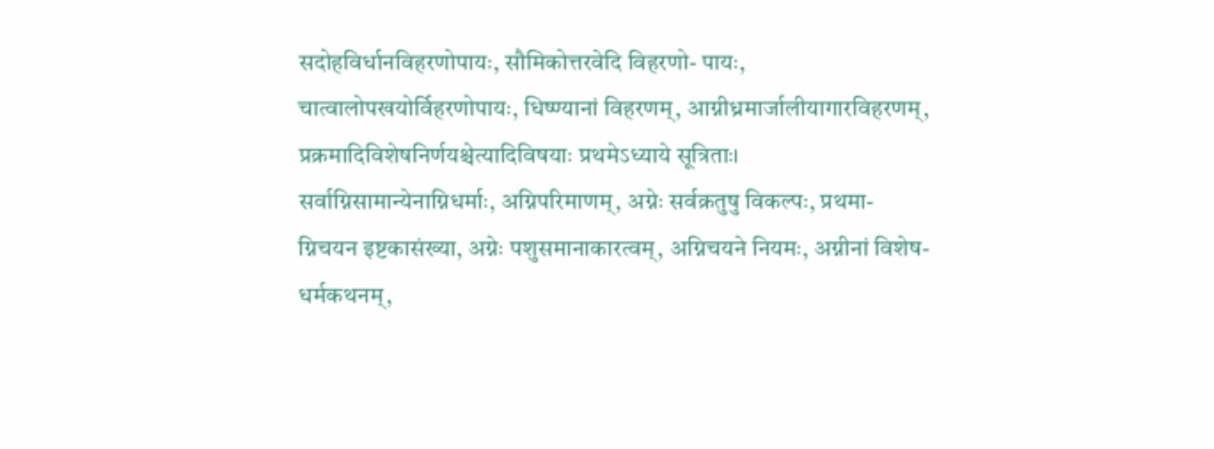सदोहविर्धानविहरणोपायः, सौमिकोत्तरवेदि विहरणो- पायः, चात्वालोपखयोर्विहरणोपायः, धिष्ण्यानां विहरणम्, आग्नीध्रमार्जालीयागारविहरणम्, प्रक्रमादिविशेषनिर्णयश्चेत्यादिविषयाः प्रथमेऽध्याये सूत्रिताः। सर्वाग्निसामान्येनाग्निधर्माः, अग्निपरिमाणम्, अग्नेः सर्वक्रतुषु विकल्पः, प्रथमा- ग्निचयन इष्टकासंख्या, अग्नेः पशुसमानाकारत्वम्, अग्निचयने नियमः, अग्नीनां विशेष- धर्मकथनम्,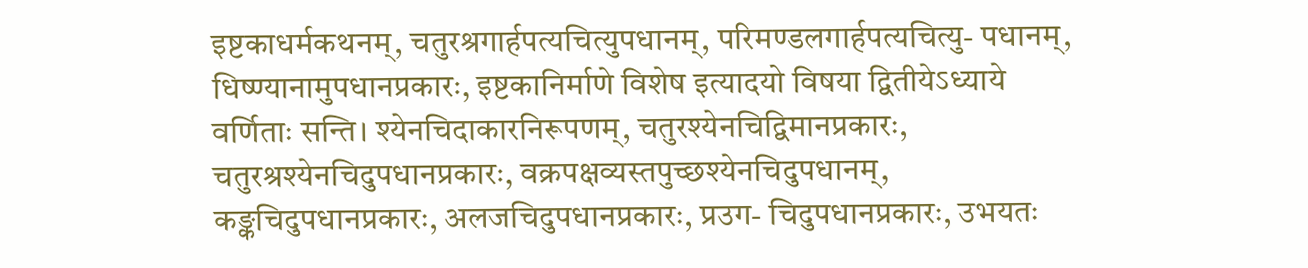इष्टकाधर्मकथनम्, चतुरश्रगार्हपत्यचित्युपधानम्, परिमण्डलगार्हपत्यचित्यु- पधानम्, धिष्ण्यानामुपधानप्रकारः, इष्टकानिर्माणे विशेष इत्यादयो विषया द्वितीयेऽध्याये वर्णिताः सन्ति। श्येनचिदाकारनिरूपणम्, चतुरश्येनचिद्विमानप्रकारः, चतुरश्रश्येनचिदुपधानप्रकारः, वक्रपक्षव्यस्तपुच्छश्येनचिदुपधानम्, कङ्कचिदुपधानप्रकारः, अलजचिदुपधानप्रकारः, प्रउग- चिदुपधानप्रकारः, उभयतः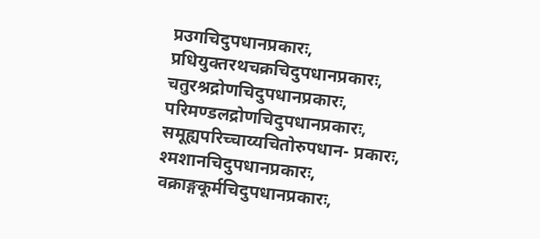प्रउगचिदुपधानप्रकारः, प्रधियुक्तरथचक्रचिदुपधानप्रकारः, चतुरश्रद्रोणचिदुपधानप्रकारः, परिमण्डलद्रोणचिदुपधानप्रकारः, समूह्यपरिच्चाय्यचितोरुपधान- प्रकारः, श्मशानचिदुपधानप्रकारः, वक्राङ्गकूर्मचिदुपधानप्रकारः,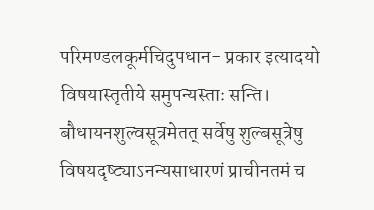परिमण्डलकूर्मचिदुपधान- प्रकार इत्यादयो विषयास्तृतीये समुपन्यस्ताः सन्ति। बौधायनशुल्वसूत्रमेतत् सर्वेषु शुल्बसूत्रेषु विषयदृष्ट्याऽनन्यसाधारणं प्राचीनतमं च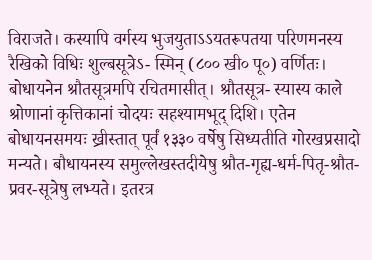विराजते। कस्यापि वर्गस्य भुजयुताऽऽयतरूपतया परिणमनस्य रैखिको विधिः शुल्बसूत्रेऽ- स्मिन् (८०० खी० पू०) वर्णितः। बोधायनेन श्रौतसूत्रमपि रचितमासीत्। श्रौतसूत्र- स्यास्य काले श्रोणानां कृत्तिकानां चोदयः सहश्यामभूद् दिशि। एतेन बोधायनसमयः ख्रीस्तात् पूर्वं १३३० वर्षेषु सिध्यतीति गोरखप्रसादो मन्यते। बौधायनस्य समुल्लेखस्तदीयेषु श्रौत-गृह्य-धर्म-पितृ-श्रौत-प्रवर-सूत्रेषु लभ्यते। इतरत्र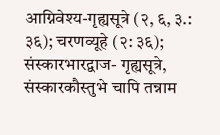आग्निवेश्य-गृह्यसूत्रे (२, ६, ३.: ३६); चरणव्यूहे (२: ३६); संस्कारभारद्वाज- गृह्यसूत्रे, संस्कारकौस्तुभे चापि तन्नाम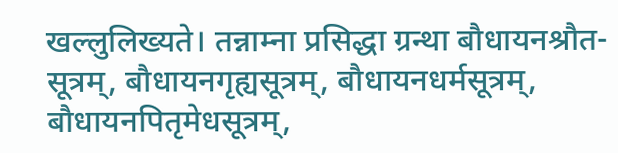खल्लुलिख्यते। तन्नाम्ना प्रसिद्धा ग्रन्था बौधायनश्रौत- सूत्रम्, बौधायनगृह्यसूत्रम्, बौधायनधर्मसूत्रम्, बौधायनपितृमेधसूत्रम्,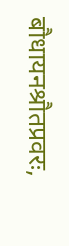बौधायनश्रौतप्रवरः,